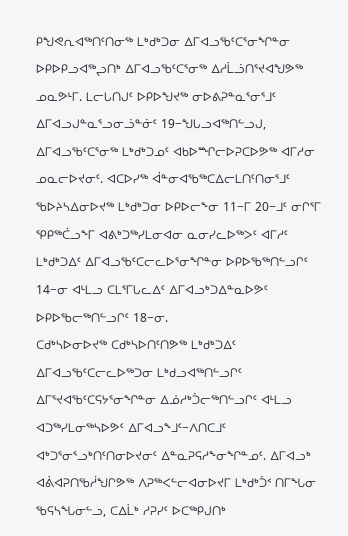ᑭᖑᕙᕆᐊᖅᑎᑦᑎᓂᖅ ᒪᒃᑯᒃᑐᓂ ᐃᒥᐊᓗᖃᑦᑕᕐᓂᖏᓐᓂ
ᐅᑭᐅᑭᓗᐊᖅᖢᑎᒃ ᐃᒥᐊᓗᖃᑦᑕᕐᓂᖅ ᐃᓱᒫᓘᑎᕐᔪᐊᖑᕗᖅ ᓄᓇᕗᒻᒥ. ᒪᓕᒐᑎᒍᑦ ᐅᑭᐅᖑᔪᖅ ᓂᐅᕕᕈᓐᓇᕐᓂᕐᒧᑦ ᐃᒥᐊᓗᒍᓐᓇᕐᓗᓂᓘᓐᓃᑦ 19−ᖑᒐᓗᐊᖅᑎᓪᓗᒍ, ᐃᒥᐊᓗᖃᑦᑕᕐᓂᖅ ᒪᒃᑯᒃᑐᓄᑦ ᐊᑲᐅᙱᓕᐅᕈᑕᐅᕗᖅ ᐊᒥᓱᓂ ᓄᓇᓕᐅᔪᓂᑦ. ᐊᑕᐅᓯᖅ ᐋᓐᓂᐊᖃᖅᑕᐃᓕᒪᑎᑦᑎᓂᕐᒧᑦ ᖃᐅᔨᓴᐃᓂᐅᔪᖅ ᒪᒃᑯᒃᑐᓂ ᐅᑭᐅᓕᖕᓂ 11−ᒥ 20−ᒧᑦ ᓂᒋᕐᒥ ᕿᑭᖅᑖᓗᖕᒥ ᐊᕕᒃᑐᖅᓯᒪᓂᐊᓂ ᓇᓂᓯᓚᐅᖅᐳᑦ ᐊᒥᓱᑦ ᒪᒃᑯᒃᑐᐃᑦ ᐃᒥᐊᓗᖃᑦᑕᓕᓚᐅᕐᓂᖏᓐᓂ ᐅᑭᐅᖃᖅᑎᓪᓗᒋᑦ 14−ᓂ ᐊᒻᒪᓗ ᑕᒪᕐᒥᒐᓚᐃᑦ ᐃᒥᐊᓗᒃᑐᐃᓐᓇᐅᕗᑦ ᐅᑭᐅᖃᓕᖅᑎᓪᓗᒋᑦ 18−ᓂ.
ᑕᑯᒃᓴᐅᓂᐅᔪᖅ ᑕᑯᒃᓴᐅᑎᑦᑎᕗᖅ ᒪᒃᑯᒃᑐᐃᑦ ᐃᒥᐊᓗᖃᑦᑕᓕᓚᐅᖅᑐᓂ ᒪᒃᑯᓗᐊᖅᑎᓪᓗᒋᑦ ᐃᒥᕐᔪᐊᖃᑦᑕᕋᔭᕐᓂᖏᓐᓂ ᐃᓅᓱᒃᑑᓕᖅᑎᓪᓗᒋᑦ ᐊᒻᒪᓗ ᐊᑐᖅᓯᒪᓂᖅᓴᐅᕗᑦ ᐃᒥᐊᓗᖕᒧᑦ−ᐱᑎᑕᒧᑦ ᐊᒃᑐᕐᓂᕐᓗᒃᑎᑦᑎᓂᐅᔪᓂᑦ ᐃᓐᓇᕈᕋᓱᖕᓂᖏᓐᓄᑦ. ᐃᒥᐊᓗᒃ ᐊᕖᐊᕈᑎᖃᓲᖑᒋᕗᖅ ᐱᕈᖅᐸᓪᓕᐊᓂᐅᔪᒥ ᒪᒃᑯᒃᑑᑉ ᑎᒥᖓᓂ ᖃᕋᓴᖓᓂᓪᓗ, ᑕᐃᒫᒃ ᓱᕈᓯᑦ ᐅᑕᖅᑭᒍᑎᒃ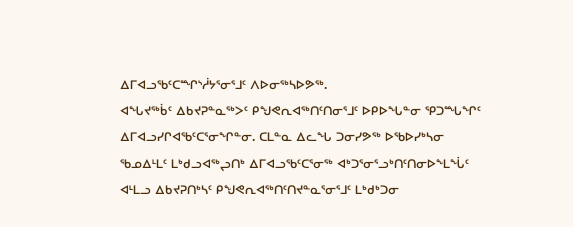ᐃᒥᐊᓗᖃᑦᑕᙱᔅᓲᔭᕐᓂᕐᒧᑦ ᐱᐅᓂᖅᓴᐅᕗᖅ.
ᐊᖓᔪᖅᑳᑦ ᐃᑲᔪᕈᓐᓇᖅᐳᑦ ᑭᖑᕙᕆᐊᖅᑎᑦᑎᓂᕐᒧᑦ ᐅᑭᐅᖓᓐᓂ ᕿᑐᙵᖏᑦ ᐃᒥᐊᓗᓯᒋᐊᖃᑦᑕᕐᓂᖏᓐᓂ. ᑕᒪᓐᓇ ᐃᓚᖓ ᑐᓂᓯᕗᖅ ᐅᖃᐅᓯᒃᓴᓂ ᖃᓄᐃᒻᒪᑦ ᒪᒃᑯᓗᐊᖅᖢᑎᒃ ᐃᒥᐊᓗᖃᑦᑕᕐᓂᖅ ᐊᒃᑐᕐᓂᕐᓗᒃᑎᑦᑎᓂᐅᖕᒪᖔᑦ ᐊᒻᒪᓗ ᐃᑲᔪᕈᑎᒃᓴᑦ ᑭᖑᕙᕆᐊᖅᑎᑦᑎᔪᓐᓇᕐᓂᕐᒧᑦ ᒪᒃᑯᒃᑐᓂ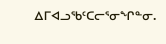ᐃᒥᐊᓗᖃᑦᑕᓕᕐᓂᖏᓐᓂ.